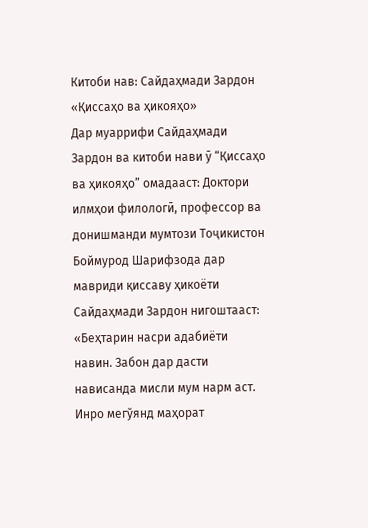Китоби нав: Сайдаҳмади Зардон «Қиссаҳо ва ҳикояҳо»
Дар муаррифи Сайдаҳмади Зардон ва китоби нави ӯ “Қиссаҳо ва ҳикояҳо” омадааст: Доктори илмҳои филологӣ, профессор ва донишманди мумтози Тоҷикистон Боймурод Шарифзода дар мавриди қиссаву ҳикоёти Сайдаҳмади Зардон нигоштааст: «Беҳтарин насри адабиёти навин. Забон дар дасти нависанда мисли мум нарм аст. Инро мегўянд маҳорат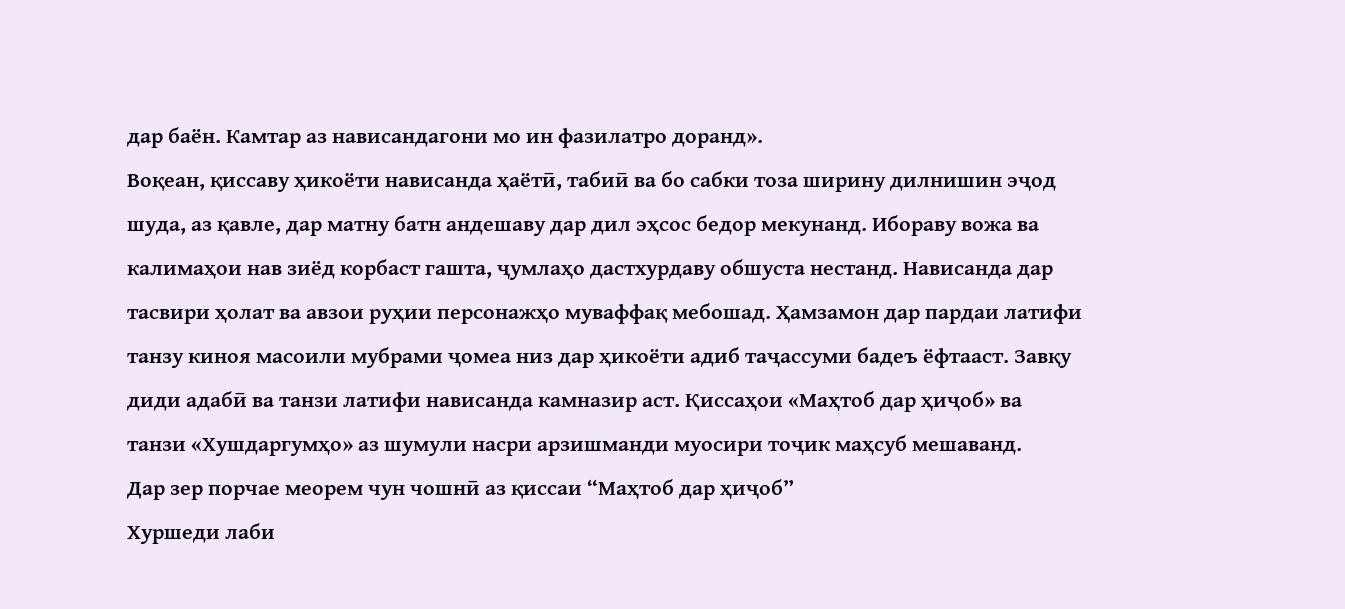дар баён. Камтар аз нависандагони мо ин фазилатро доранд».
Воқеан, қиссаву ҳикоёти нависанда ҳаётӣ, табиӣ ва бо сабки тоза ширину дилнишин эҷод шуда, аз қавле, дар матну батн андешаву дар дил эҳсос бедор мекунанд. Ибораву вожа ва калимаҳои нав зиёд корбаст гашта, ҷумлаҳо дастхурдаву обшуста нестанд. Нависанда дар тасвири ҳолат ва авзои руҳии персонажҳо муваффақ мебошад. Ҳамзамон дар пардаи латифи танзу киноя масоили мубрами ҷомеа низ дар ҳикоёти адиб таҷассуми бадеъ ёфтааст. Завқу диди адабӣ ва танзи латифи нависанда камназир аст. Қиссаҳои «Маҳтоб дар ҳиҷоб» ва танзи «Хушдаргумҳо» аз шумули насри арзишманди муосири тоҷик маҳсуб мешаванд.
Дар зер порчае меорем чун чошнӣ аз қиссаи “Маҳтоб дар ҳиҷоб”
Хуршеди лаби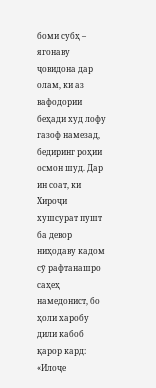боми субҳ – ягонаву ҷовидона дар олам, ки аз вафодории беҳади худ лофу газоф намезад, бедиринг роҳии осмон шуд. Дар ин соат, ки Хироҷи хушсурат пушт ба девор ниҳодаву кадом сӯ рафтанашро саҳеҳ намедонист, бо ҳоли харобу дили кабоб қарор кард: «Илоҷе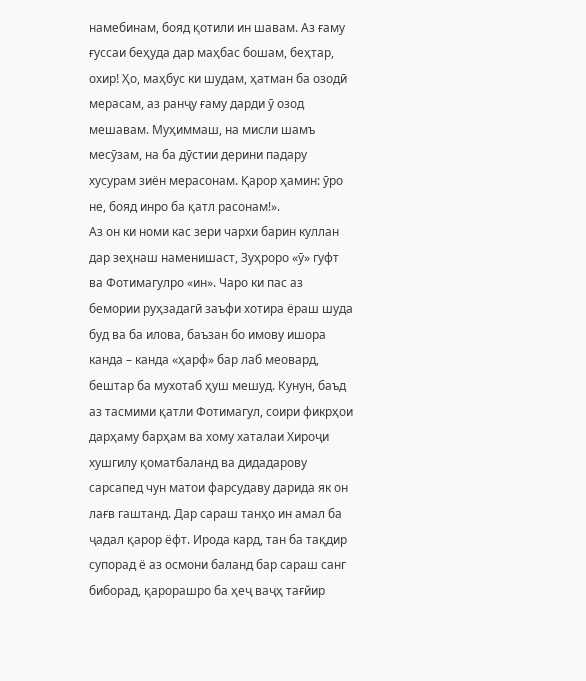намебинам, бояд қотили ин шавам. Аз ғаму ғуссаи беҳуда дар маҳбас бошам, беҳтар, охир! Ҳо, маҳбус ки шудам, ҳатман ба озодӣ мерасам, аз ранҷу ғаму дарди ӯ озод мешавам. Муҳиммаш, на мисли шамъ месӯзам, на ба дӯстии дерини падару хусурам зиён мерасонам. Қарор ҳамин: ӯро не, бояд инро ба қатл расонам!».
Аз он ки номи кас зери чархи барин куллан дар зеҳнаш наменишаст, Зуҳроро «ӯ» гуфт ва Фотимагулро «ин». Чаро ки пас аз бемории руҳзадагӣ заъфи хотира ёраш шуда буд ва ба илова, баъзан бо имову ишора канда – канда «ҳарф» бар лаб меовард, бештар ба мухотаб ҳуш мешуд. Кунун, баъд аз тасмими қатли Фотимагул, соири фикрҳои дарҳаму барҳам ва хому хаталаи Хироҷи хушгилу қоматбаланд ва дидадарову сарсапед чун матои фарсудаву дарида як он лағв гаштанд. Дар сараш танҳо ин амал ба ҷадал қарор ёфт. Ирода кард, тан ба тақдир супорад ё аз осмони баланд бар сараш санг биборад, қарорашро ба ҳеҷ ваҷҳ тағйир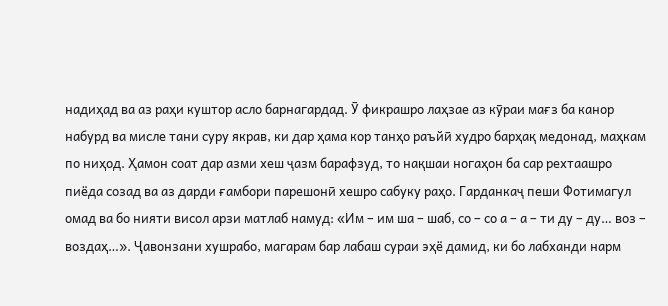надиҳад ва аз раҳи куштор асло барнагардад. Ӯ фикрашро лаҳзае аз кӯраи мағз ба канор набурд ва мисле тани суру якрав, ки дар ҳама кор танҳо раъйӣ худро барҳақ медонад, маҳкам по ниҳод. Ҳамон соат дар азми хеш ҷазм барафзуд, то нақшаи ногаҳон ба сар рехтаашро пиёда созад ва аз дарди ғамбори парешонӣ хешро сабуку раҳо. Гарданкаҷ пеши Фотимагул омад ва бо нияти висол арзи матлаб намуд: «Им – им ша – шаб, со – со а – а – ти ду – ду… воз – воздаҳ…». Ҷавонзани хушрабо, магарам бар лабаш сураи эҳё дамид, ки бо лабханди нарм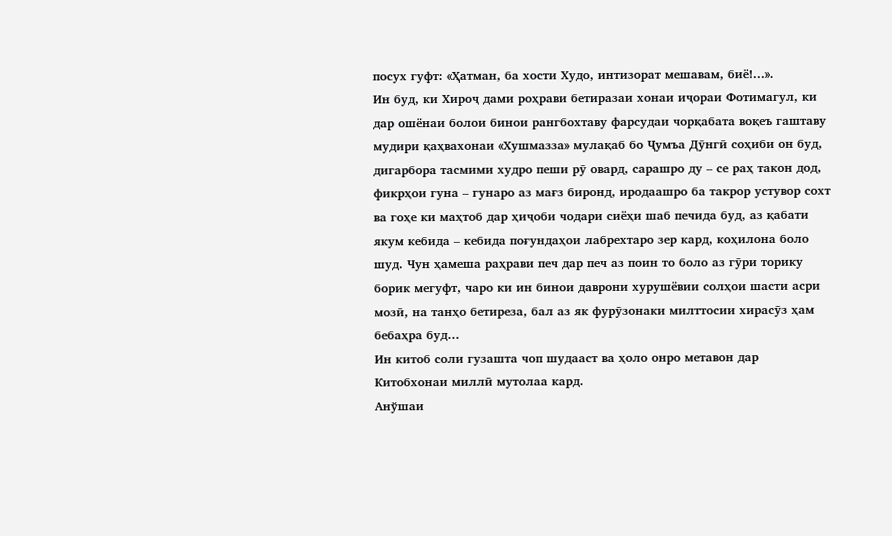посух гуфт: «Ҳатман, ба хости Худо, интизорат мешавам, биё!…».
Ин буд, ки Хироҷ дами роҳрави бетиразаи хонаи иҷораи Фотимагул, ки дар ошёнаи болои бинои рангбохтаву фарсудаи чорқабата воқеъ гаштаву мудири қаҳвахонаи «Хушмазза» мулақаб бо Ҷумъа Дӯнгӣ соҳиби он буд, дигарбора тасмими худро пеши рӯ овард, сарашро ду – се раҳ такон дод, фикрҳои гуна – гунаро аз мағз биронд, иродаашро ба такрор устувор сохт ва гоҳе ки маҳтоб дар ҳиҷоби чодари сиёҳи шаб печида буд, аз қабати якум кебида – кебида поғундаҳои лабрехтаро зер кард, коҳилона боло шуд. Чун ҳамеша раҳрави печ дар печ аз поин то боло аз гӯри торику борик мегуфт, чаро ки ин бинои даврони хурушёвии солҳои шасти асри мозӣ, на танҳо бетиреза, бал аз як фурӯзонаки милттосии хирасӯз ҳам бебаҳра буд…
Ин китоб соли гузашта чоп шудааст ва ҳоло онро метавон дар Китобхонаи миллӣ мутолаа кард.
Анўшаи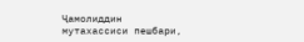Ҷамолиддин
мутахассиси пешбари,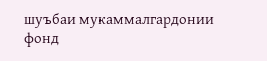шуъбаи мукаммалгардонии фонд